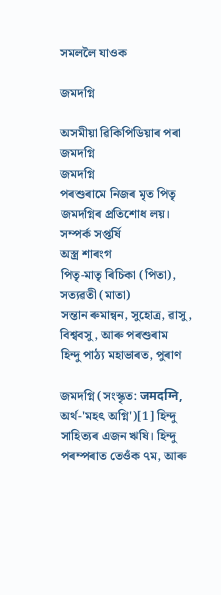সমললৈ যাওক

জমদগ্নি

অসমীয়া ৱিকিপিডিয়াৰ পৰা
জমদগ্নি
জমদগ্নি
পৰশুৰামে নিজৰ মৃত পিতৃ জমদগ্নিৰ প্ৰতিশোধ লয়।
সম্পৰ্ক সপ্তৰ্ষি
অস্ত্ৰ শাৰংগ
পিতৃ-মাতৃ ৰিচিকা (পিতা), সত্যৱতী (মাতা)
সন্তান ৰুমান্বন, সুহোত্ৰ, ৱাসু, বিশ্ববসু, আৰু পৰশুৰাম
হিন্দু পাঠ্য মহাভাৰত, পুৰাণ

জমদগ্নি (সংস্কৃত: जमदग्नि, অৰ্থ-'মহৎ অগ্নি')[1] হিন্দু সাহিত্যৰ এজন ঋষি। হিন্দু পৰম্পৰাত তেওঁক ৭ম, আৰু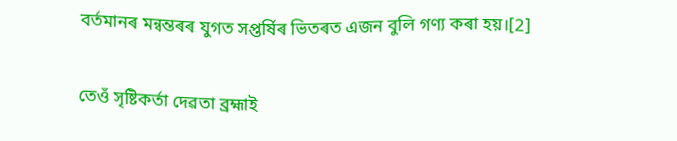বৰ্তমানৰ মন্বন্তৰৰ যুগত সপ্তৰ্ষিৰ ভিতৰত এজন বুলি গণ্য কৰা হয়।[2]

তেওঁ সৃষ্টিকৰ্তা দেৱতা ব্ৰহ্মাই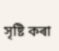সৃষ্টি কৰা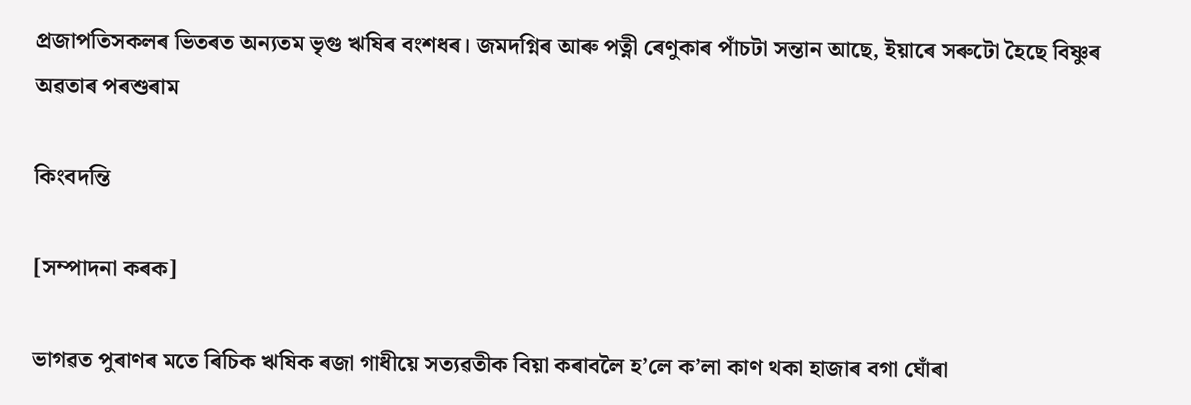প্ৰজাপতিসকলৰ ভিতৰত অন্যতম ভৃগু ঋষিৰ বংশধৰ। জমদগ্নিৰ আৰু পত্নী ৰেণুকাৰ পাঁচটা সন্তান আছে, ইয়াৰে সৰুটো হৈছে বিষ্ণুৰ অৱতাৰ পৰশুৰাম

কিংবদন্তি

[সম্পাদনা কৰক]

ভাগৱত পুৰাণৰ মতে ৰিচিক ঋষিক ৰজা গাধীয়ে সত্যৱতীক বিয়া কৰাবলৈ হ’লে ক’লা কাণ থকা হাজাৰ বগা ঘোঁৰা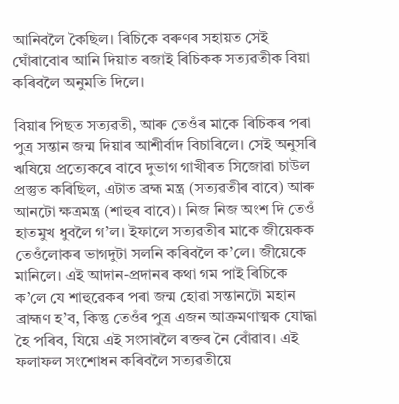আনিবলৈ কৈছিল। ৰিচিকে বৰুণৰ সহায়ত সেই ঘোঁৰাবোৰ আনি দিয়াত ৰজাই ৰিচিকক সত্যৱতীক বিয়া কৰিবলৈ অনুমতি দিলে।

বিয়াৰ পিছত সত্যৱতী, আৰু তেওঁৰ মাকে ৰিচিকৰ পৰা পুত্ৰ সন্তান জন্ম দিয়াৰ আশীৰ্বাদ বিচাৰিলে। সেই অনুসৰি ঋষিয়ে প্ৰত্যেকৰে বাবে দুভাগ গাখীৰত সিজোৱা চাউল প্ৰস্তুত কৰিছিল, এটাত ব্ৰহ্ম মন্ত্ৰ (সত্যৱতীৰ বাবে) আৰু আনটো ক্ষত্ৰমন্ত্ৰ (শাহুৰ বাবে)। নিজ নিজ অংশ দি তেওঁ হাতমুখ ধুবলৈ গ’ল। ইফালে সত্যৱতীৰ মাকে জীয়েকক তেওঁলোকৰ ভাগদুটা সলনি কৰিবলৈ ক’লে। জীয়েকে মানিলে। এই আদান-প্ৰদানৰ কথা গম পাই ৰিচিকে ক’লে যে শাহুৱেকৰ পৰা জন্ম হোৱা সন্তানটো মহান ব্ৰাহ্মণ হ’ব, কিন্তু তেওঁৰ পুত্ৰ এজন আক্ৰমণাত্মক যোদ্ধা হৈ পৰিব, যিয়ে এই সংসাৰলৈ ৰক্তৰ নৈ বোঁৱাব। এই ফলাফল সংশোধন কৰিবলৈ সত্যৱতীয়ে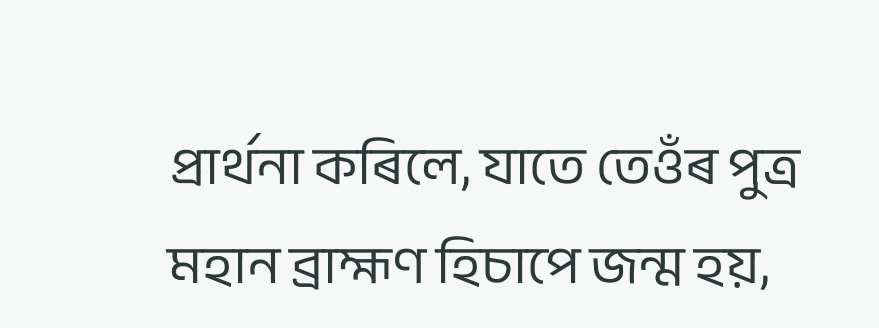প্ৰাৰ্থনা কৰিলে, যাতে তেওঁৰ পুত্ৰ মহান ব্ৰাহ্মণ হিচাপে জন্ম হয়,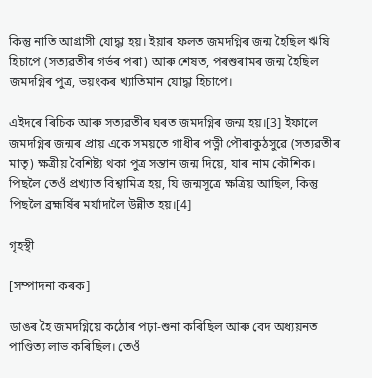কিন্তু নাতি আগ্ৰাসী যোদ্ধা হয়। ইয়াৰ ফলত জমদগ্নিৰ জন্ম হৈছিল ঋষি হিচাপে (সত্যৱতীৰ গৰ্ভৰ পৰা) আৰু শেষত, পৰশুৰামৰ জন্ম হৈছিল জমদগ্নিৰ পুত্ৰ, ভয়ংকৰ খ্যাতিমান যোদ্ধা হিচাপে।

এইদৰে ৰিচিক আৰু সত্যৱতীৰ ঘৰত জমদগ্নিৰ জন্ম হয়।[3] ইফালে জমদগ্নিৰ জন্মৰ প্ৰায় একে সময়তে গাধীৰ পত্নী পৌৰাকুঠসুৱে (সত্যৱতীৰ মাতৃ) ক্ষত্ৰীয় বৈশিষ্ট্য থকা পুত্ৰ সন্তান জন্ম দিয়ে, যাৰ নাম কৌশিক। পিছলৈ তেওঁ প্ৰখ্যাত বিশ্বামিত্ৰ হয়, যি জন্মসূত্ৰে ক্ষত্ৰিয় আছিল, কিন্তু পিছলৈ ব্ৰহ্মৰ্ষিৰ মৰ্যাদালৈ উন্নীত হয়।[4]

গৃহস্থী

[সম্পাদনা কৰক]

ডাঙৰ হৈ জমদগ্নিয়ে কঠোৰ পঢ়া-শুনা কৰিছিল আৰু বেদ অধ্যয়নত পাণ্ডিত্য লাভ কৰিছিল। তেওঁ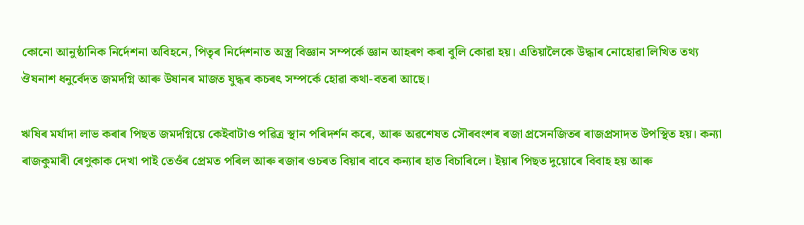কোনো আনুষ্ঠানিক নিৰ্দেশনা অবিহনে, পিতৃৰ নিৰ্দেশনাত অস্ত্ৰ বিজ্ঞান সম্পৰ্কে জ্ঞান আহৰণ কৰা বুলি কোৱা হয়। এতিয়ালৈকে উদ্ধাৰ নোহোৱা লিখিত তথ্য ঔষনাশ ধনুৰ্বেদত জমদগ্নি আৰু উষানৰ মাজত যুদ্ধৰ কচৰৎ সম্পৰ্কে হোৱা কথা-বতৰা আছে।

ঋষিৰ মৰ্যাদা লাভ কৰাৰ পিছত জমদগ্নিয়ে কেইবাটাও পৱিত্ৰ স্থান পৰিদৰ্শন কৰে, আৰু অৱশেষত সৌৰবংশৰ ৰজা প্ৰসেনজিতৰ ৰাজপ্ৰসাদত উপস্থিত হয়। কন্যা ৰাজকুমাৰী ৰেণুকাক দেখা পাই তেওঁৰ প্ৰেমত পৰিল আৰু ৰজাৰ ওচৰত বিয়াৰ বাবে কন্যাৰ হাত বিচাৰিলে। ইয়াৰ পিছত দুয়োৰে বিবাহ হয় আৰু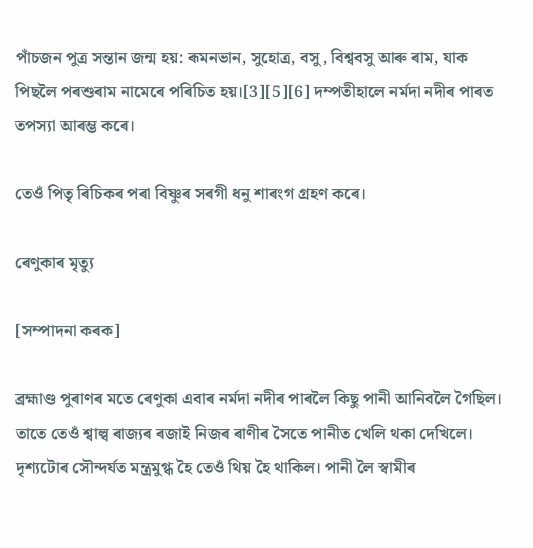পাঁচজন পুত্ৰ সন্তান জন্ম হয়: ৰূমনভান, সুহোত্ৰ, বসু, বিশ্ববসু আৰু ৰাম, যাক পিছলৈ পৰশুৰাম নামেৰে পৰিচিত হয়।[3][5][6] দম্পতীহালে নৰ্মদা নদীৰ পাৰত তপস্যা আৰম্ভ কৰে।

তেওঁ পিতৃ ৰিচিকৰ পৰা বিষ্ণুৰ সৰগী ধনু শাৰংগ গ্ৰহণ কৰে।

ৰেণুকাৰ মৃত্যু

[সম্পাদনা কৰক]

ব্ৰহ্মাণ্ড পুৰাণৰ মতে ৰেণুকা এবাৰ নৰ্মদা নদীৰ পাৰলৈ কিছু পানী আনিবলৈ গৈছিল। তাতে তেওঁ শ্বাল্ব ৰাজ্যৰ ৰজাই নিজৰ ৰাণীৰ সৈতে পানীত খেলি থকা দেখিলে। দৃশ্যটোৰ সৌন্দৰ্যত মন্ত্ৰমুগ্ধ হৈ তেওঁ থিয় হৈ থাকিল। পানী লৈ স্বামীৰ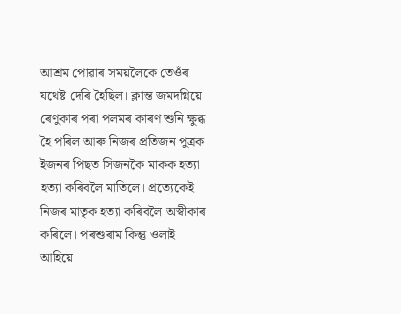আশ্ৰম পোৱাৰ সময়লৈকে তেওঁৰ যথেষ্ট দেৰি হৈছিল। ক্লান্ত জমদগ্নিয়ে ৰেণুকাৰ পৰা পলমৰ কাৰণ শুনি ক্ষুব্ধ হৈ পৰিল আৰু নিজৰ প্ৰতিজন পুত্ৰক ইজনৰ পিছত সিজনকৈ মাকক হত্যা হত্যা কৰিবলৈ মাতিলে। প্ৰত্যেকেই নিজৰ মাতৃক হত্যা কৰিবলৈ অস্বীকাৰ কৰিলে। পৰশুৰাম কিন্তু ওলাই আহিয়ে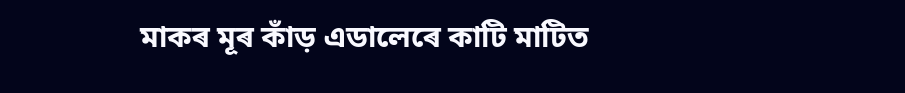মাকৰ মূৰ কাঁড় এডালেৰে কাটি মাটিত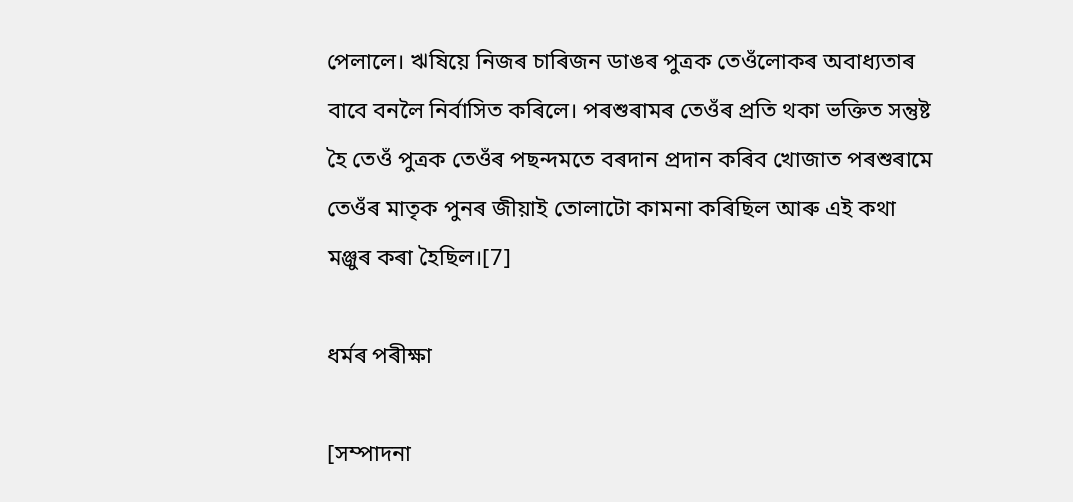পেলালে। ঋষিয়ে নিজৰ চাৰিজন ডাঙৰ পুত্ৰক তেওঁলোকৰ অবাধ্যতাৰ বাবে বনলৈ নিৰ্বাসিত কৰিলে। পৰশুৰামৰ তেওঁৰ প্ৰতি থকা ভক্তিত সন্তুষ্ট হৈ তেওঁ পুত্ৰক তেওঁৰ পছন্দমতে বৰদান প্ৰদান কৰিব খোজাত পৰশুৰামে তেওঁৰ মাতৃক পুনৰ জীয়াই তোলাটো কামনা কৰিছিল আৰু এই কথা মঞ্জুৰ কৰা হৈছিল।[7]

ধৰ্মৰ পৰীক্ষা

[সম্পাদনা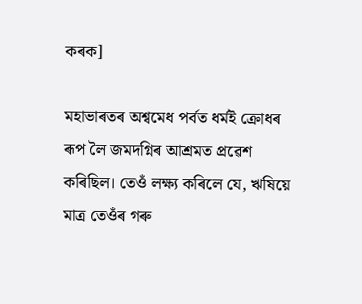কৰক]

মহাভাৰতৰ অশ্বমেধ পৰ্বত ধৰ্মই ক্ৰোধৰ ৰূপ লৈ জমদগ্নিৰ আশ্ৰমত প্ৰৱেশ কৰিছিল। তেওঁ লক্ষ্য কৰিলে যে, ঋষিয়ে মাত্ৰ তেওঁৰ গৰু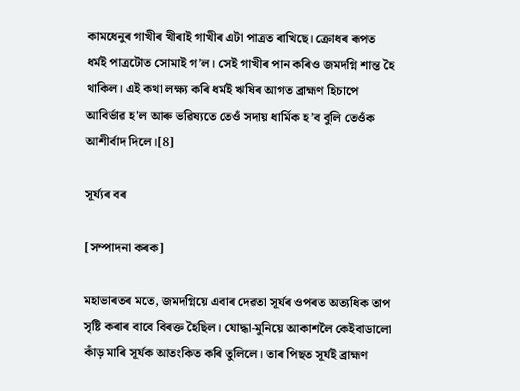কামধেনুৰ গাখীৰ খীৰাই গাখীৰ এটা পাত্ৰত ৰাখিছে। ক্ৰোধৰ ৰূপত ধৰ্মই পাত্ৰটোত সোমাই গ’ল। সেই গাখীৰ পান কৰিও জমদগ্নি শান্ত হৈ থাকিল। এই কথা লক্ষ্য কৰি ধৰ্মই ঋষিৰ আগত ব্ৰাহ্মণ হিচাপে আবিৰ্ভাৱ হ'ল আৰু ভৱিষ্যতে তেওঁ সদায় ধাৰ্মিক হ’ব বুলি তেওঁক আশীৰ্বাদ দিলে।[8]

সূৰ্য্যৰ বৰ

[সম্পাদনা কৰক]

মহাভাৰতৰ মতে, জমদগ্নিয়ে এবাৰ দেৱতা সূৰ্যৰ ওপৰত অত্যধিক তাপ সৃষ্টি কৰাৰ বাবে বিৰক্ত হৈছিল। যোদ্ধা-মুনিয়ে আকাশলৈ কেইবাডালো কাঁড় মাৰি সূৰ্যক আতংকিত কৰি তুলিলে। তাৰ পিছত সূৰ্যই ব্ৰাহ্মণ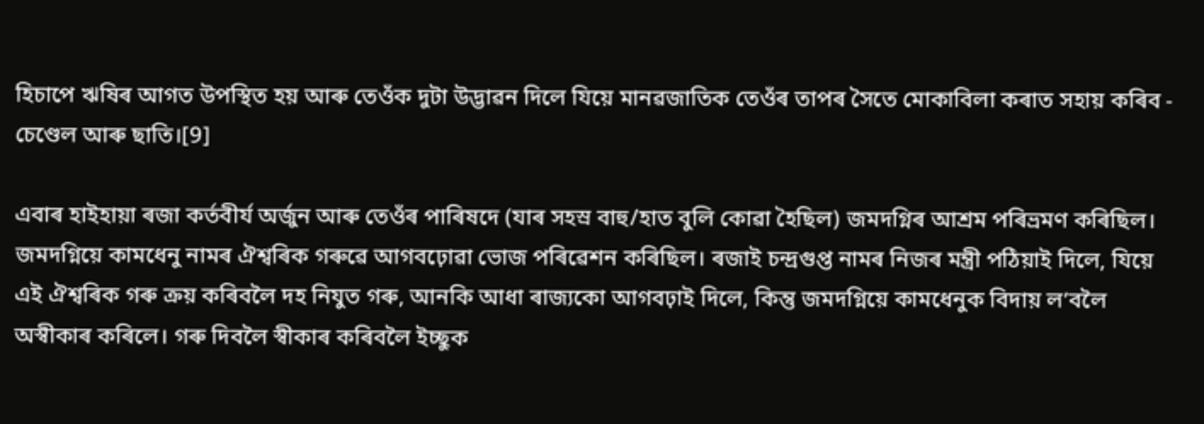হিচাপে ঋষিৰ আগত উপস্থিত হয় আৰু তেওঁক দুটা উদ্ভাৱন দিলে যিয়ে মানৱজাতিক তেওঁৰ তাপৰ সৈতে মোকাবিলা কৰাত সহায় কৰিব - চেণ্ডেল আৰু ছাতি।[9]

এবাৰ হাইহায়া ৰজা কৰ্তবীৰ্য অৰ্জুন আৰু তেওঁৰ পাৰিষদে (যাৰ সহস্ৰ বাহু/হাত বুলি কোৱা হৈছিল) জমদগ্নিৰ আশ্ৰম পৰিভ্ৰমণ কৰিছিল। জমদগ্নিয়ে কামধেনু নামৰ ঐশ্বৰিক গৰুৱে আগবঢ়োৱা ভোজ পৰিৱেশন কৰিছিল। ৰজাই চন্দ্ৰগুপ্ত নামৰ নিজৰ মন্ত্ৰী পঠিয়াই দিলে, যিয়ে এই ঐশ্বৰিক গৰু ক্ৰয় কৰিবলৈ দহ নিযুত গৰু, আনকি আধা ৰাজ্যকো আগবঢ়াই দিলে, কিন্তু জমদগ্নিয়ে কামধেনুক বিদায় ল’বলৈ অস্বীকাৰ কৰিলে। গৰু দিবলৈ স্বীকাৰ কৰিবলৈ ইচ্ছুক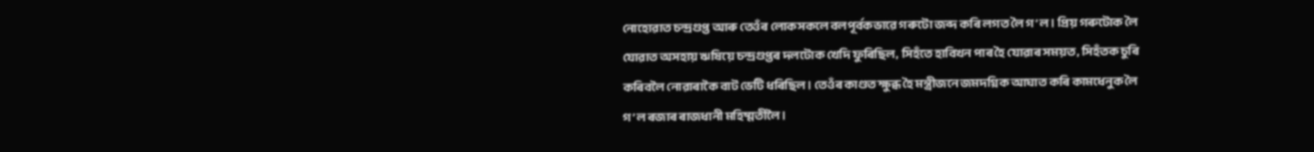নোহোৱাত চন্দ্ৰগুপ্ত আৰু তেওঁৰ লোকসকলে বলপূৰ্বকভাৱে গৰুটো জব্দ কৰি লগত লৈ গ’ল। প্ৰিয় গৰুটোক লৈ যোৱাত অসহায় ঋষিয়ে চন্দ্ৰগুপ্তৰ দলটোক খেদি ফুৰিছিল, সিহঁতে হাবিখন পাৰ হৈ যোৱাৰ সময়ত, সিহঁতক চুৰি কৰিবলৈ নোৱাৰাকৈ বাট ভেটি ধৰিছিল। তেওঁৰ কাণ্ডত ক্ষুব্ধ হৈ মন্ত্ৰীজনে জমদগ্নিক আঘাত কৰি কামধেনুক লৈ গ’ল ৰজাৰ ৰাজধানী মহিষ্মতীলৈ।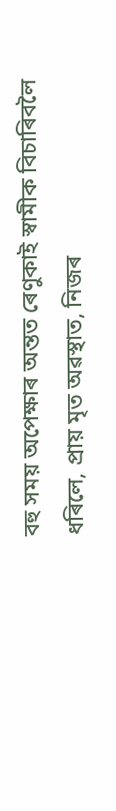বহু সময় অপেক্ষাৰ অন্তত ৰেণুকাই স্বামীক বিচাৰিবলৈ ধৰিলে, প্ৰায় মৃত অৱস্থাত, নিজৰ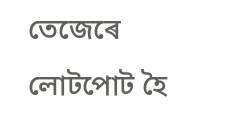তেজেৰে লোটপোট হৈ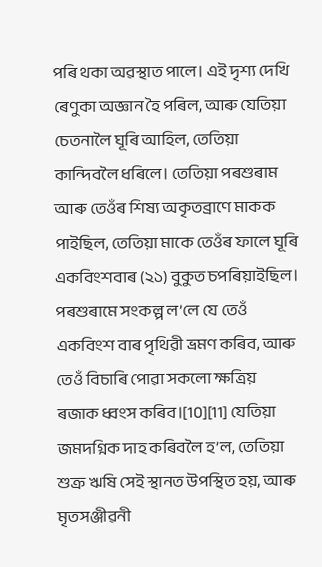পৰি থকা অৱস্থাত পালে। এই দৃশ্য দেখি ৰেণুকা অজ্ঞান হৈ পৰিল, আৰু যেতিয়া চেতনালৈ ঘূৰি আহিল, তেতিয়া কান্দিবলৈ ধৰিলে। তেতিয়া পৰশুৰাম আৰু তেওঁৰ শিষ্য অকৃতব্ৰাণে মাকক পাইছিল, তেতিয়া মাকে তেওঁৰ ফালে ঘূৰি একবিংশবাৰ (২১) বুকুত চপৰিয়াইছিল। পৰশুৰামে সংকল্প ল’লে যে তেওঁ একবিংশ বাৰ পৃথিৱী ভ্ৰমণ কৰিব, আৰু তেওঁ বিচাৰি পোৱা সকলো ক্ষত্ৰিয় ৰজাক ধ্বংস কৰিব।[10][11] যেতিয়া জমদগ্নিক দাহ কৰিবলৈ হ’ল, তেতিয়া শুক্ৰ ঋষি সেই স্থানত উপস্থিত হয়, আৰু মৃতসঞ্জীৱনী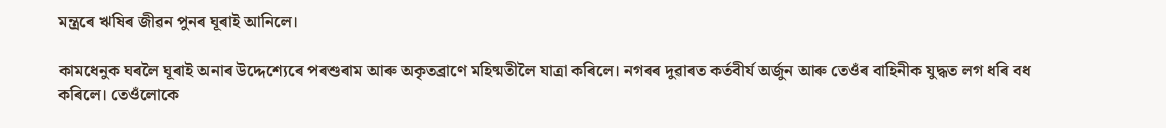মন্ত্ৰৰে ঋষিৰ জীৱন পুনৰ ঘূৰাই আনিলে।

কামধেনুক ঘৰলৈ ঘূৰাই অনাৰ উদ্দেশ্যেৰে পৰশুৰাম আৰু অকৃতব্ৰাণে মহিষ্মতীলৈ যাত্ৰা কৰিলে। নগৰৰ দুৱাৰত কৰ্তবীৰ্য অৰ্জুন আৰু তেওঁৰ বাহিনীক যুদ্ধত লগ ধৰি বধ কৰিলে। তেওঁলোকে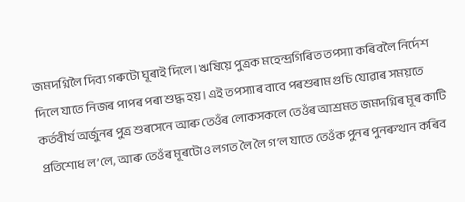জমদগ্নিলৈ দিব্য গৰুটো ঘূৰাই দিলে। ঋষিয়ে পুত্ৰক মহেন্দ্ৰগিৰিত তপস্যা কৰিবলৈ নিৰ্দেশ দিলে যাতে নিজৰ পাপৰ পৰা শুদ্ধ হয়। এই তপস্যাৰ বাবে পৰশুৰাম গুচি যোৱাৰ সময়তে কৰ্তবীৰ্য অৰ্জুনৰ পুত্ৰ শুৰসেনে আৰু তেওঁৰ লোকসকলে তেওঁৰ আশ্ৰমত জমদগ্নিৰ মূৰ কাটি প্ৰতিশোধ ল’লে, আৰু তেওঁৰ মূৰটোও লগত লৈ লৈ গ’ল যাতে তেওঁক পুনৰ পুনৰুত্থান কৰিব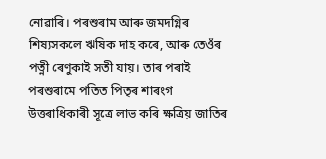নোৱাৰি। পৰশুৰাম আৰু জমদগ্নিৰ শিষ্যসকলে ঋষিক দাহ কৰে, আৰু তেওঁৰ পত্নী ৰেণুকাই সতী যায়। তাৰ পৰাই পৰশুৰামে পতিত পিতৃৰ শাৰংগ উত্তৰাধিকাৰী সূত্ৰে লাভ কৰি ক্ষত্ৰিয় জাতিৰ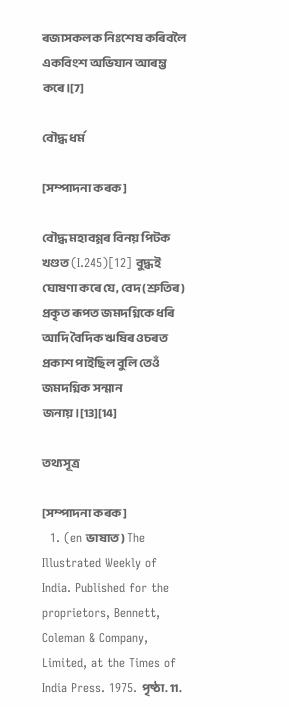ৰজাসকলক নিঃশেষ কৰিবলৈ একবিংশ অভিযান আৰম্ভ কৰে।[7]

বৌদ্ধ ধৰ্ম

[সম্পাদনা কৰক]

বৌদ্ধ মহাবগ্গৰ বিনয় পিটক খণ্ডত (I.245)[12] বুদ্ধই ঘোষণা কৰে যে, বেদ (শ্ৰুতিৰ) প্ৰকৃত ৰূপত জমদগ্নিকে ধৰি আদি বৈদিক ঋষিৰ ওচৰত প্ৰকাশ পাইছিল বুলি তেওঁ জমদগ্নিক সন্মান জনায়।[13][14]

তথ্যসূত্ৰ

[সম্পাদনা কৰক]
  1. (en ভাষাত) The Illustrated Weekly of India. Published for the proprietors, Bennett, Coleman & Company, Limited, at the Times of India Press. 1975. পৃষ্ঠা. 11.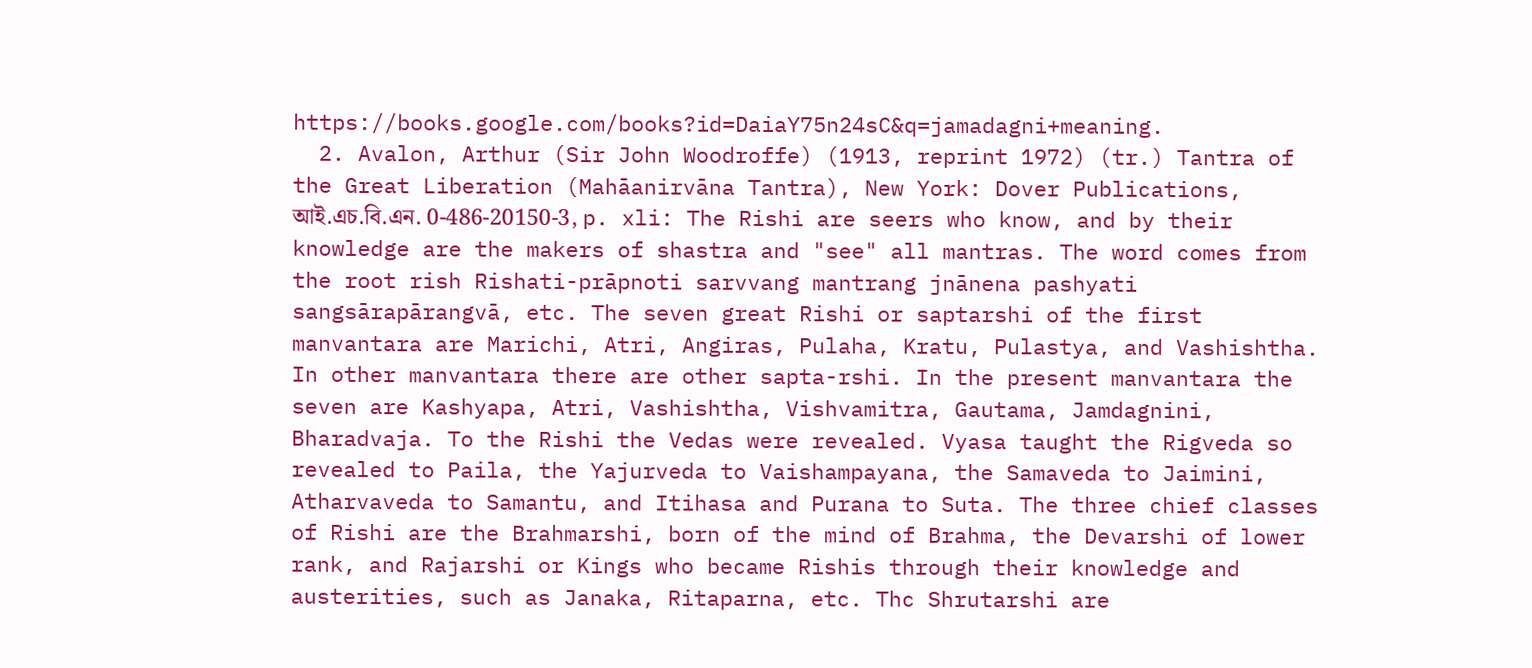https://books.google.com/books?id=DaiaY75n24sC&q=jamadagni+meaning.
  2. Avalon, Arthur (Sir John Woodroffe) (1913, reprint 1972) (tr.) Tantra of the Great Liberation (Mahāanirvāna Tantra), New York: Dover Publications, আই.এচ.বি.এন. 0-486-20150-3, p. xli: The Rishi are seers who know, and by their knowledge are the makers of shastra and "see" all mantras. The word comes from the root rish Rishati-prāpnoti sarvvang mantrang jnānena pashyati sangsārapārangvā, etc. The seven great Rishi or saptarshi of the first manvantara are Marichi, Atri, Angiras, Pulaha, Kratu, Pulastya, and Vashishtha. In other manvantara there are other sapta-rshi. In the present manvantara the seven are Kashyapa, Atri, Vashishtha, Vishvamitra, Gautama, Jamdagnini, Bharadvaja. To the Rishi the Vedas were revealed. Vyasa taught the Rigveda so revealed to Paila, the Yajurveda to Vaishampayana, the Samaveda to Jaimini, Atharvaveda to Samantu, and Itihasa and Purana to Suta. The three chief classes of Rishi are the Brahmarshi, born of the mind of Brahma, the Devarshi of lower rank, and Rajarshi or Kings who became Rishis through their knowledge and austerities, such as Janaka, Ritaparna, etc. Thc Shrutarshi are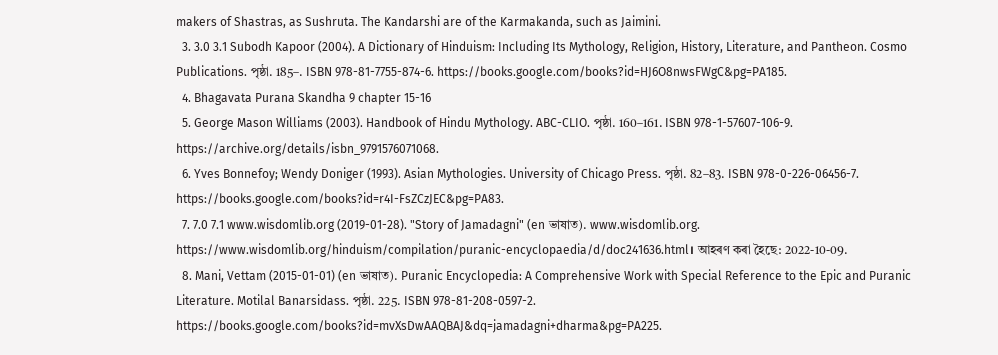makers of Shastras, as Sushruta. The Kandarshi are of the Karmakanda, such as Jaimini.
  3. 3.0 3.1 Subodh Kapoor (2004). A Dictionary of Hinduism: Including Its Mythology, Religion, History, Literature, and Pantheon. Cosmo Publications. পৃষ্ঠা. 185–. ISBN 978-81-7755-874-6. https://books.google.com/books?id=HJ6O8nwsFWgC&pg=PA185.
  4. Bhagavata Purana Skandha 9 chapter 15-16
  5. George Mason Williams (2003). Handbook of Hindu Mythology. ABC-CLIO. পৃষ্ঠা. 160–161. ISBN 978-1-57607-106-9. https://archive.org/details/isbn_9791576071068.
  6. Yves Bonnefoy; Wendy Doniger (1993). Asian Mythologies. University of Chicago Press. পৃষ্ঠা. 82–83. ISBN 978-0-226-06456-7. https://books.google.com/books?id=r4I-FsZCzJEC&pg=PA83.
  7. 7.0 7.1 www.wisdomlib.org (2019-01-28). "Story of Jamadagni" (en ভাষাত). www.wisdomlib.org. https://www.wisdomlib.org/hinduism/compilation/puranic-encyclopaedia/d/doc241636.html। আহৰণ কৰা হৈছে: 2022-10-09.
  8. Mani, Vettam (2015-01-01) (en ভাষাত). Puranic Encyclopedia: A Comprehensive Work with Special Reference to the Epic and Puranic Literature. Motilal Banarsidass. পৃষ্ঠা. 225. ISBN 978-81-208-0597-2. https://books.google.com/books?id=mvXsDwAAQBAJ&dq=jamadagni+dharma&pg=PA225.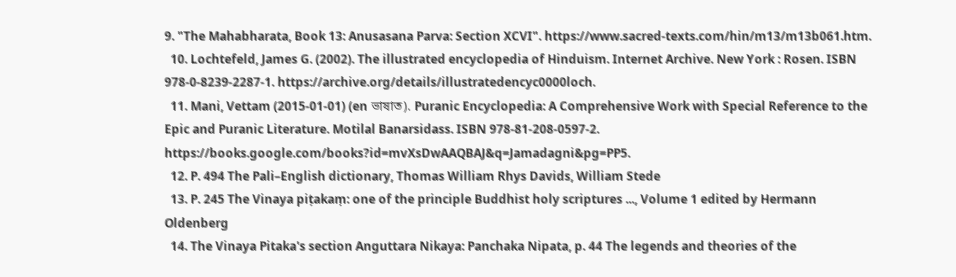9. "The Mahabharata, Book 13: Anusasana Parva: Section XCVI". https://www.sacred-texts.com/hin/m13/m13b061.htm.
  10. Lochtefeld, James G. (2002). The illustrated encyclopedia of Hinduism. Internet Archive. New York : Rosen. ISBN 978-0-8239-2287-1. https://archive.org/details/illustratedencyc0000loch.
  11. Mani, Vettam (2015-01-01) (en ভাষাত). Puranic Encyclopedia: A Comprehensive Work with Special Reference to the Epic and Puranic Literature. Motilal Banarsidass. ISBN 978-81-208-0597-2. https://books.google.com/books?id=mvXsDwAAQBAJ&q=Jamadagni&pg=PP5.
  12. P. 494 The Pali–English dictionary, Thomas William Rhys Davids, William Stede
  13. P. 245 The Vinaya piṭakaṃ: one of the principle Buddhist holy scriptures ..., Volume 1 edited by Hermann Oldenberg
  14. The Vinaya Pitaka's section Anguttara Nikaya: Panchaka Nipata, p. 44 The legends and theories of the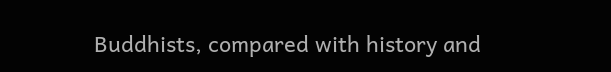Buddhists, compared with history and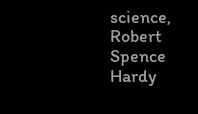science, Robert Spence Hardy